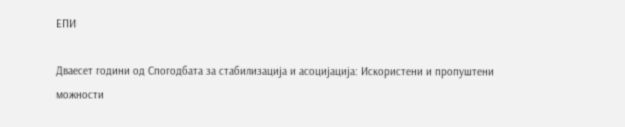ЕПИ

Дваеcет години од Спогодбата за стабилизација и асоцијација: Искористени и пропуштени можности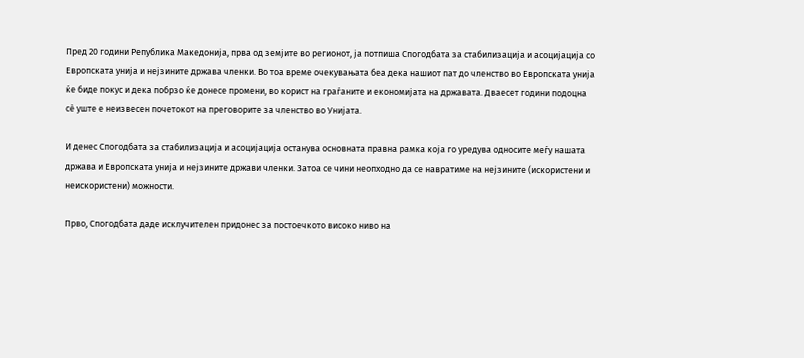Пред 20 години Република Македонија, прва од земјите во регионот, ја потпиша Спогодбата за стабилизација и асоцијација со Европската унија и нејзините држава членки. Во тоа време очекувањата беа дека нашиот пат до членство во Европската унија ќе биде покус и дека побрзо ќе донесе промени, во корист на граѓаните и економијата на државата. Дваесет години подоцна сѐ уште е неизвесен почетокот на преговорите за членство во Унијата.

И денес Спогодбата за стабилизација и асоцијација останува основната правна рамка која го уредува односите меѓу нашата држава и Европската унија и нејзините држави членки. Затоа се чини неопходно да се навратиме на нејзините (искористени и неискористени) можности.

Прво, Спогодбата даде исклучителен придонес за постоечкото високо ниво на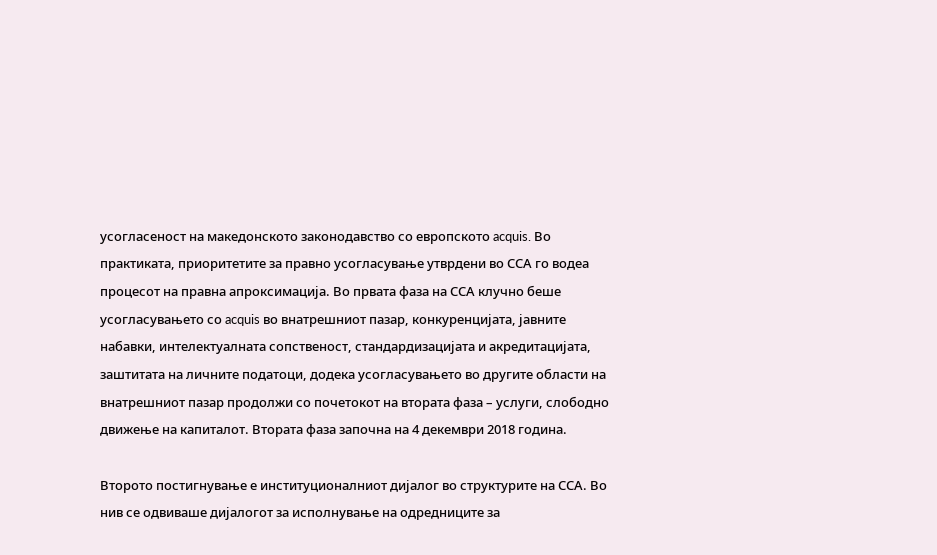усогласеност на македонското законодавство со европското acquis. Во практиката, приоритетите за правно усогласување утврдени во ССА го водеа процесот на правна апроксимација. Во првата фаза на ССА клучно беше усогласувањето со acquis во внатрешниот пазар, конкуренцијата, јавните набавки, интелектуалната сопственост, стандардизацијата и акредитацијата, заштитата на личните податоци, додека усогласувањето во другите области на внатрешниот пазар продолжи со почетокот на втората фаза – услуги, слободно движење на капиталот. Втората фаза започна на 4 декември 2018 година.

Второто постигнување е институционалниот дијалог во структурите на ССА. Во нив се одвиваше дијалогот за исполнување на одредниците за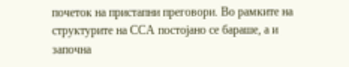почеток на пристапни преговори. Во рамките на структурите на ССА постојано се бараше, а и започна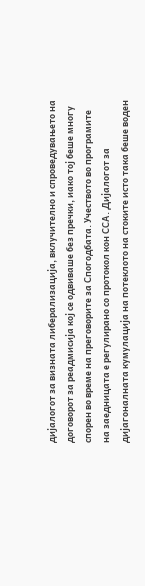дијалогот за визната либерализација, вклучително и спроведувањето на договорот за реадмисија кој се одвиваше без пречки, иако тој беше многу спорен во време на преговорите за Спогодбата. Учеството во програмите на заедницата е регулирано со протокол кон ССА. Дијалогот за дијагоналната кумулација на потеклото на стоките исто така беше воден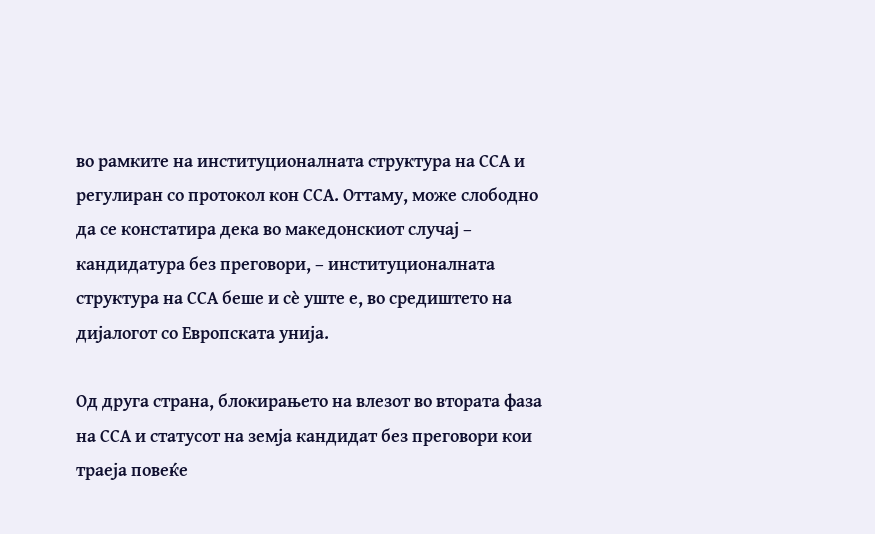во рамките на институционалната структура на ССА и регулиран со протокол кон ССА. Оттаму, може слободно да се констатира дека во македонскиот случај – кандидатура без преговори, – институционалната структура на ССА беше и сѐ уште е, во средиштето на дијалогот со Европската унија.

Од друга страна, блокирањето на влезот во втората фаза на ССА и статусот на земја кандидат без преговори кои траеја повеќе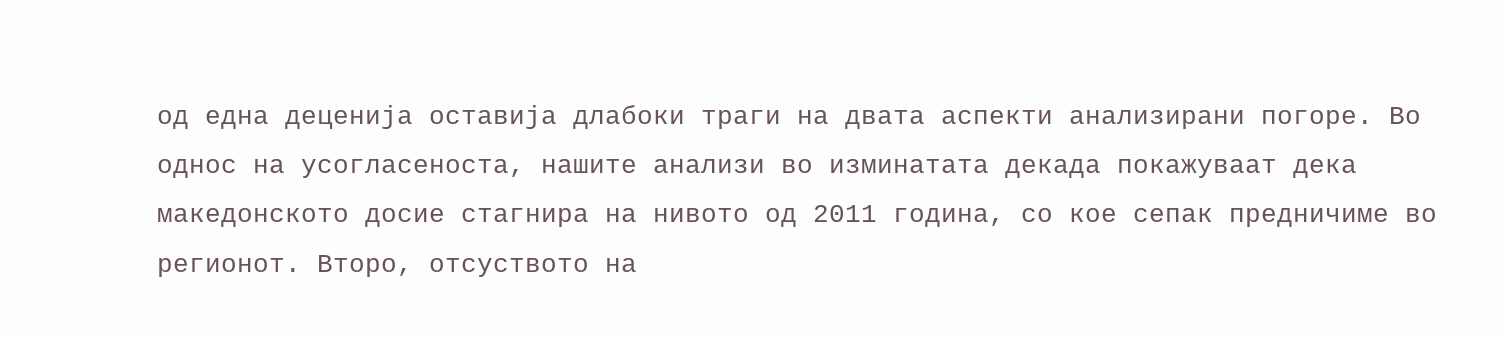од една деценија оставија длабоки траги на двата аспекти анализирани погоре. Во однос на усогласеноста, нашите анализи во изминатата декада покажуваат дека македонското досие стагнира на нивото од 2011 година, со кое сепак предничиме во регионот. Второ, отсуството на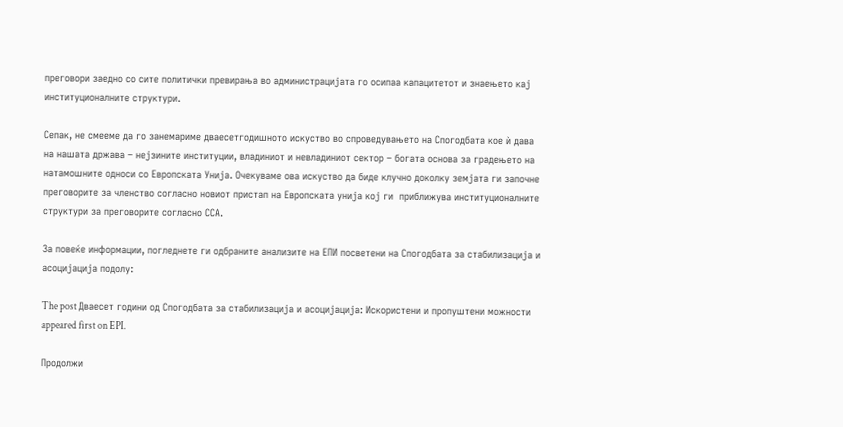преговори заедно со сите политички превирања во администрацијата го осипаа капацитетот и знаењето кај институционалните структури.

Сепак, не смееме да го занемариме дваесетгодишното искуство во спроведувањето на Спогодбата кое ѝ дава на нашата држава – нејзините институции, владиниот и невладиниот сектор – богата основа за градењето на натамошните односи со Европската Унија. Очекуваме ова искуство да биде клучно доколку земјата ги започне преговорите за членство согласно новиот пристап на Европската унија кој ги  приближува институционалните структури за преговорите согласно ССА.

За повеќе информации, погледнете ги одбраните анализите на ЕПИ посветени на Спогодбата за стабилизација и асоцијација подолу:

The post Дваеcет години од Спогодбата за стабилизација и асоцијација: Искористени и пропуштени можности appeared first on EPI.

Продолжи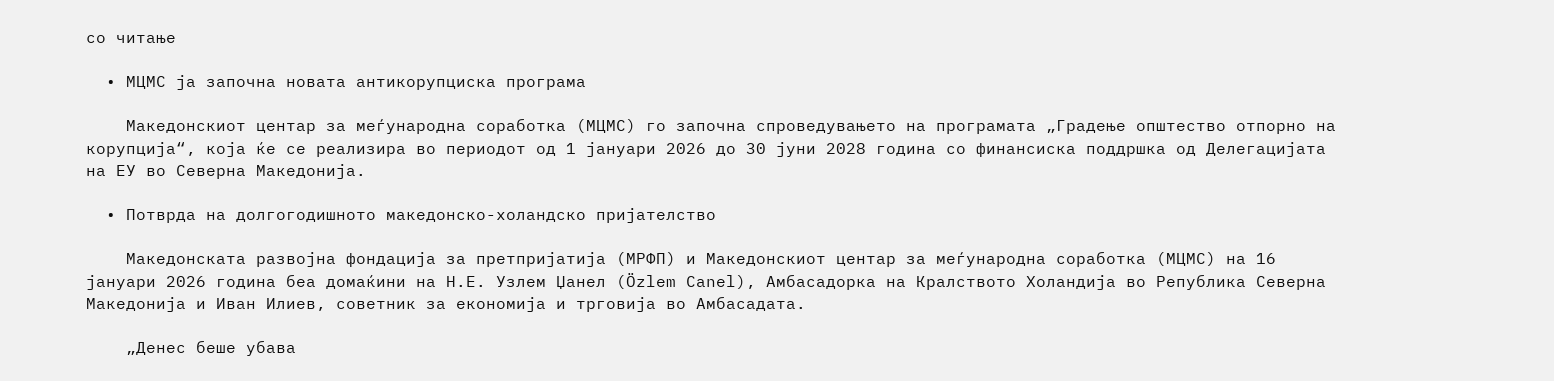со читање

  • МЦМС ја започна новата антикорупциска програма

    Македонскиот центар за меѓународна соработка (МЦМС) го започна спроведувањето на програмата „Градење општество отпорно на корупција“, која ќе се реализира во периодот од 1 јануари 2026 до 30 јуни 2028 година со финансиска поддршка од Делегацијата на ЕУ во Северна Македонија.

  • Потврда на долгогодишното македонско-холандско пријателство

    Македонската развојна фондација за претпријатија (МРФП) и Македонскиот центар за меѓународна соработка (МЦМС) на 16 јануари 2026 година беа домаќини на Н.Е. Узлем Џанел (Özlem Canel), Амбасадорка на Кралството Холандија во Република Северна Македонија и Иван Илиев, советник за економија и трговија во Амбасадата.

    „Денес беше убава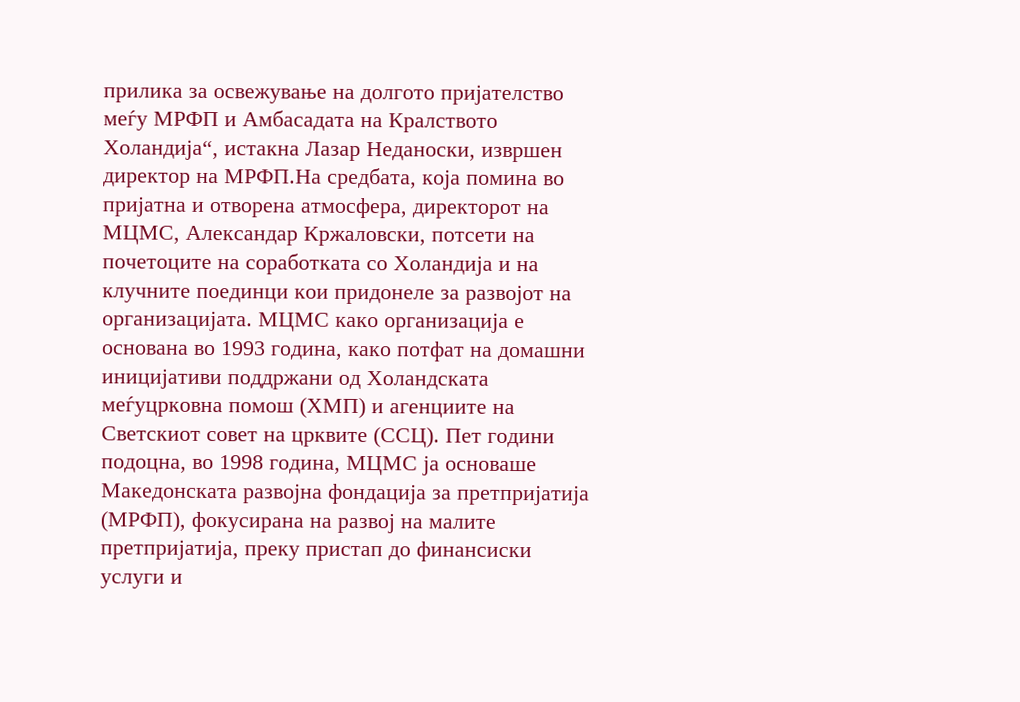прилика за освежување на долгото пријателство меѓу МРФП и Амбасадата на Кралството Холандија“, истакна Лазар Неданоски, извршен директор на МРФП.На средбата, која помина во пријатна и отворена атмосфера, директорот на МЦМС, Александар Кржаловски, потсети на почетоците на соработката со Холандија и на клучните поединци кои придонеле за развојот на организацијата. МЦМС како организација е основана во 1993 година, како потфат на домашни иницијативи поддржани од Холандската меѓуцрковна помош (ХМП) и агенциите на Светскиот совет на црквите (ССЦ). Пет години подоцна, во 1998 година, МЦМС ја основаше Македонската развојна фондација за претпријатија (МРФП), фокусирана на развој на малите претпријатија, преку пристап до финансиски услуги и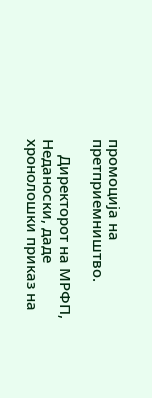промоција на претприемништво.

    Директорот на МРФП, Неданоски, даде хронолошки приказ на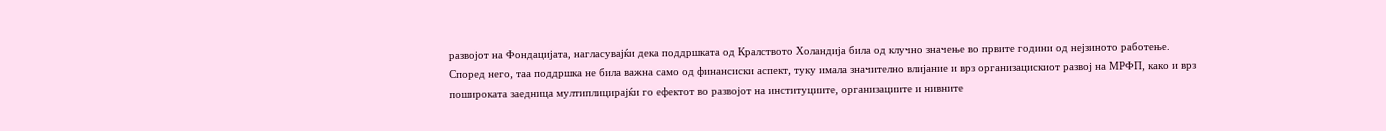развојот на Фондацијата, нагласувајќи дека поддршката од Кралството Холандија била од клучно значење во првите години од нејзиното работење. Според него, таа поддршка не била важна само од финансиски аспект, туку имала значително влијание и врз организацискиот развој на МРФП, како и врз пошироката заедница мултиплицирајќи го ефектот во развојот на институциите, организациите и нивните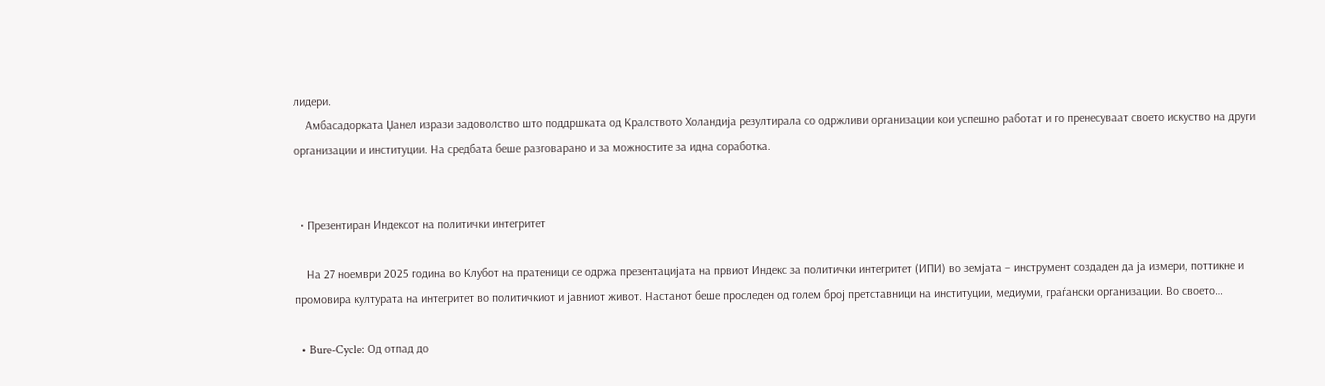лидери.
    Амбасадорката Џанел изрази задоволство што поддршката од Кралството Холандија резултирала со одржливи организации кои успешно работат и го пренесуваат своето искуство на други организации и институции. На средбата беше разговарано и за можностите за идна соработка.


  • Презентиран Индексот на политички интегритет

    На 27 ноември 2025 година во Клубот на пратеници се одржа презентацијата на првиот Индекс за политички интегритет (ИПИ) во земјата – инструмент создаден да ја измери, поттикне и промовира културата на интегритет во политичкиот и јавниот живот. Настанот беше проследен од голем број претставници на институции, медиуми, граѓански организации. Во своето…

  • Bure-Cycle: Од отпад до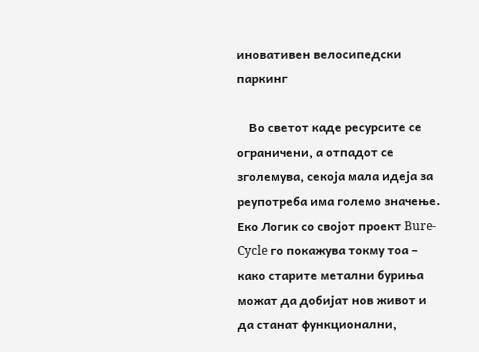иновативен велосипедски паркинг

    Во светот каде ресурсите се ограничени, а отпадот се зголемува, секоја мала идеја за реупотреба има големо значење. Еко Логик со својот проект Bure-Cycle го покажува токму тоа – како старите метални буриња можат да добијат нов живот и да станат функционални,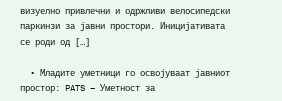визуелно привлечни и одржливи велосипедски паркинзи за јавни простори. Иницијативата се роди од […]

  • Младите уметници го освојуваат јавниот простор: PATS – Уметност за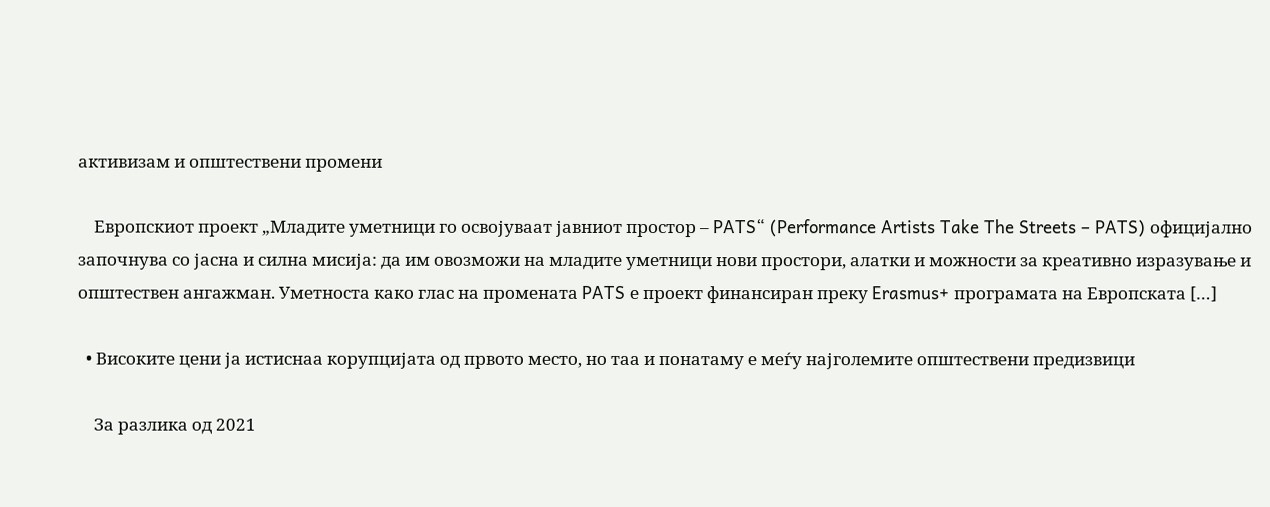активизам и општествени промени

    Европскиот проект „Младите уметници го освојуваат јавниот простор – PATS“ (Performance Artists Take The Streets – PATS) официјално започнува со јасна и силна мисија: да им овозможи на младите уметници нови простори, алатки и можности за креативно изразување и општествен ангажман. Уметноста како глас на промената PATS е проект финансиран преку Erasmus+ програмата на Европската […]

  • Високите цени ја истиснаа корупцијата од првото место, но таа и понатаму е меѓу најголемите општествени предизвици

    За разлика од 2021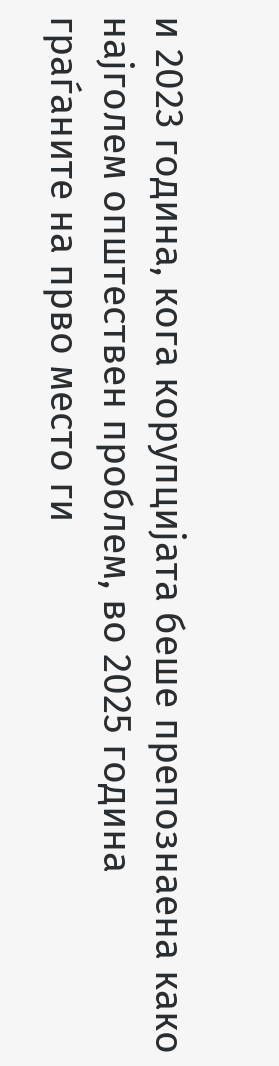и 2023 година, кога корупцијата беше препознаена како најголем општествен проблем, во 2025 година граѓаните на прво место ги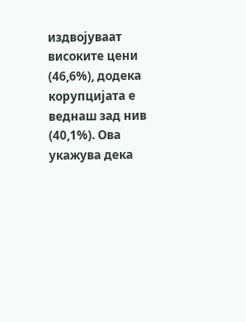издвојуваат високите цени (46,6%), додека корупцијата е веднаш зад нив (40,1%). Ова укажува дека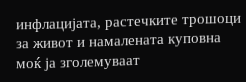инфлацијата, растечките трошоци за живот и намалената куповна моќ ја зголемуваат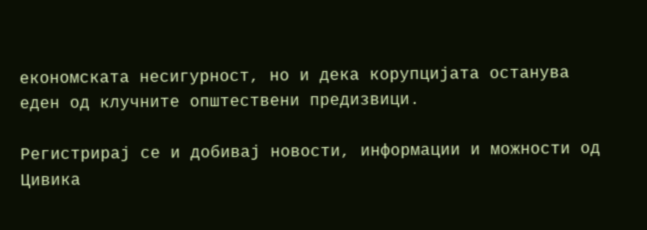економската несигурност, но и дека корупцијата останува еден од клучните општествени предизвици.

Регистрирај се и добивај новости, информации и можности од Цивика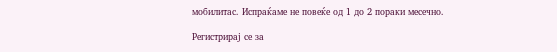мобилитас. Испраќаме не повеќе од 1 до 2 пораки месечно.

Регистрирај се за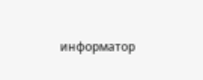информатор